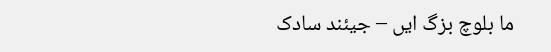ما بلوچ بزگ ایں – جیئند سادک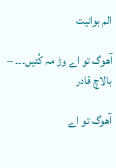الم بوانیت

آھوگ تو اے وڑ مہ کُتیں۔۔۔ – بالاچ قادر

آھوگ تو اے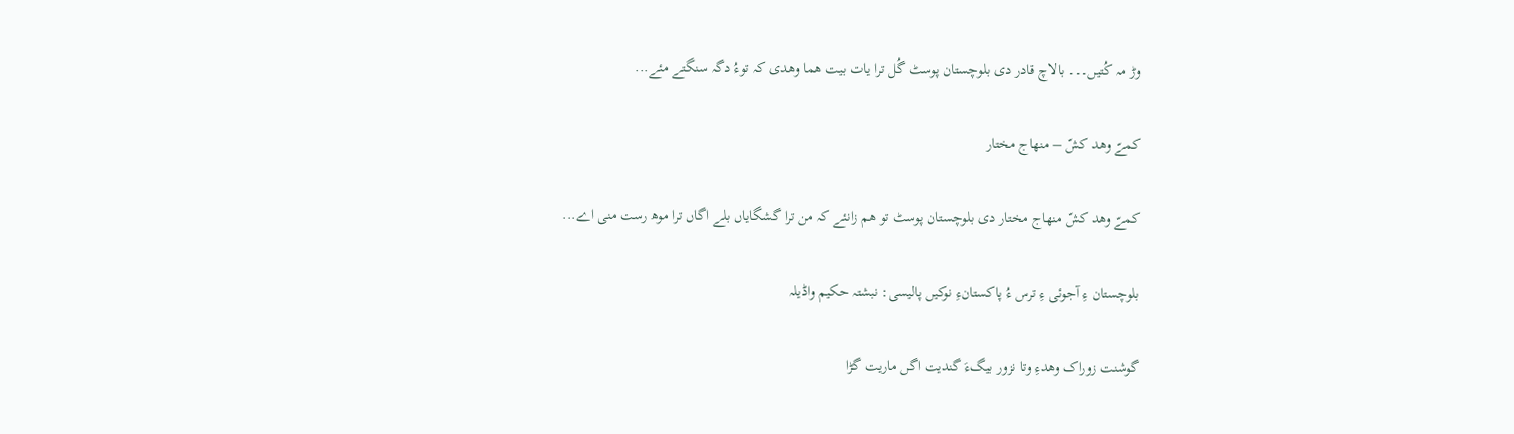وڑ مہ کُتیں۔۔۔ بالاچ قادر دی بلوچستان پوسٹ گُل ترا یات بیت ھما وھدی کہ توءُ دگہ سنگتے مئے...

کمےّ وھد کشّ – منھاج مختار

کمےّ وھد کشّ منھاج مختار دی بلوچستان پوسٹ تو ھم زانئے کہ من ترا گشگایاں بلے اگاں ترا موھ رست منی اے...

بلوچستان ءِ آجوئی ءِ ترس ءُ پاکستانءِ نوکیں پالیسی: نبشتہ حکیم واڈیلہ

گوشنت زوراک وھدءِ وتا نزور بیگءَ گندیت اگں ماریت گڑا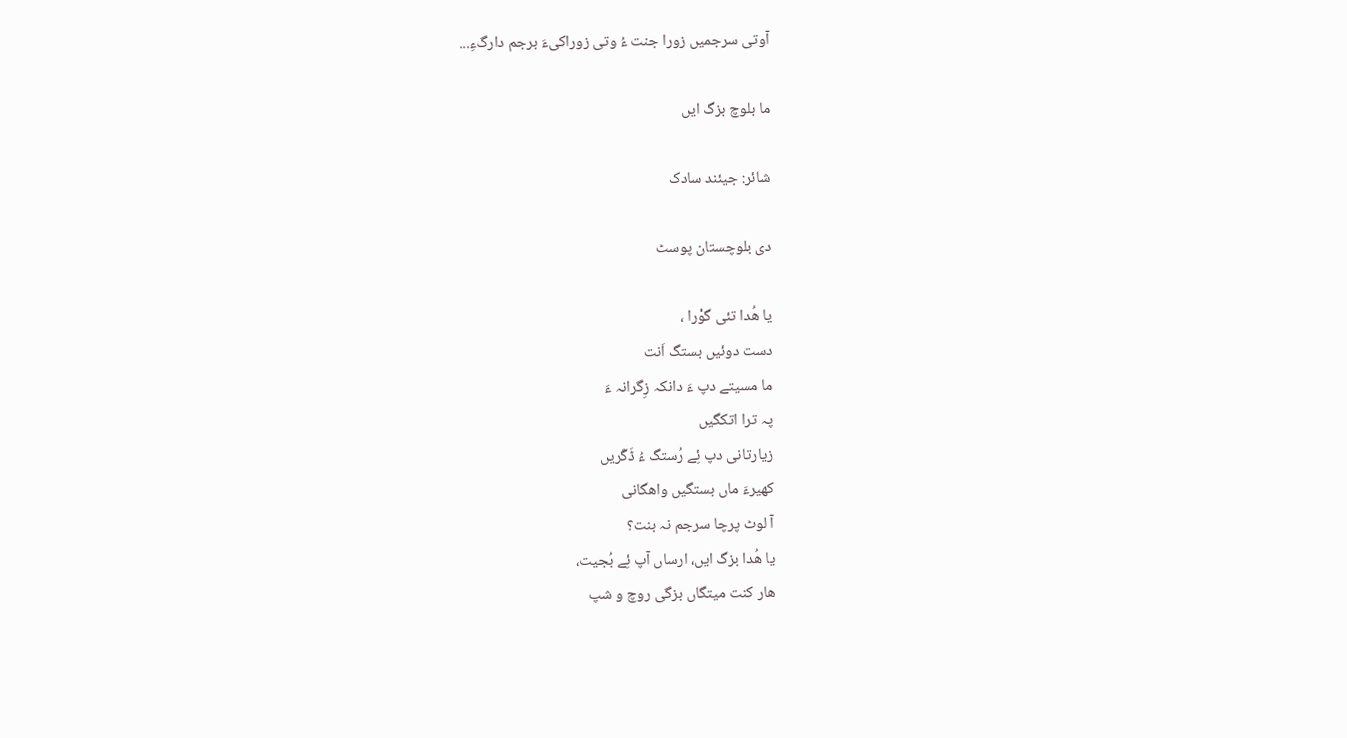آوتی سرجمیں زورا جنت ءُ وتی زوراکیءَ برجم دارگءِ...

ما بلوچ بزگ ایں

شائر: جیئند سادک

دی بلوچستان پوسٹ

یا ھُدا تئی گوْرا ،
دست دوئیں بستگ اَنت
ما مسیتے دپ ءَ دانکہ زِگرانہ ءَ
پہ ترا اتکگیں
زیارتانی دپ ئِے رُستگ ءُ ڈَگّریں
کھیرءَ ماں بستگیں واھگانی
آ لوٹ پرچا سرجم نہ بنت؟
یا ھُدا بزگ ایں، ارساں آپ ئِے بُجیت،
ھار کنت میتگاں بزگی روچ و شپ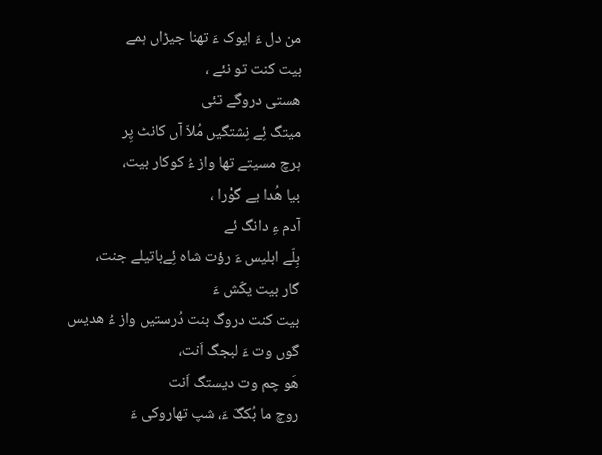من دل ءَ ایوک ءَ تھنا جیڑاں ہمے
بیت کنت تو نئے ،
ھستی دروگے تئی
میتگ ئِے نِشتگیں مُلاّ آں کانٹ پِر
ہرچ مسیتے تھا واز ءُ کوکار بیت،
بیا ھُدا یے گوْرا ،
آدم ءِ دانگ ئے
بِلّے ابلیس ءَ رؤت شاہ ئِےباتیلے جنت،
گار بیت یکّش ءَ
بیت کنت دروگ بنت دُرستیں واز ءُ ھدیس
گوں وت ءَ لبجگ اَنت،
ھَو چم وت دیستگ اَنت
روچ ما بُکگّ ءَ، شپ تھاروکی ءَ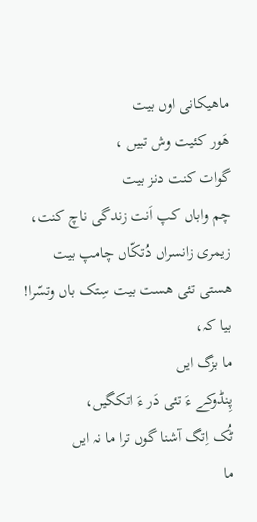ماھیکانی اوں بیت
ھَور کئیت وش تبیں ،
گوات کنت دنز بیت
چم واباں کپ اَنت زندگی ناچ کنت،
زیمری زانسراں دُتکّاں چامپ بیت
ھستی تئی ھست بیت سِتک باں وتسّرا!
بیا کہ،
ما بزگ ایں
پِنڈوکے ءَ تئی دَر ءَ اتکگیں،
ٹُک اِتگ آشنا گوں ترا ما نہ ایں
ما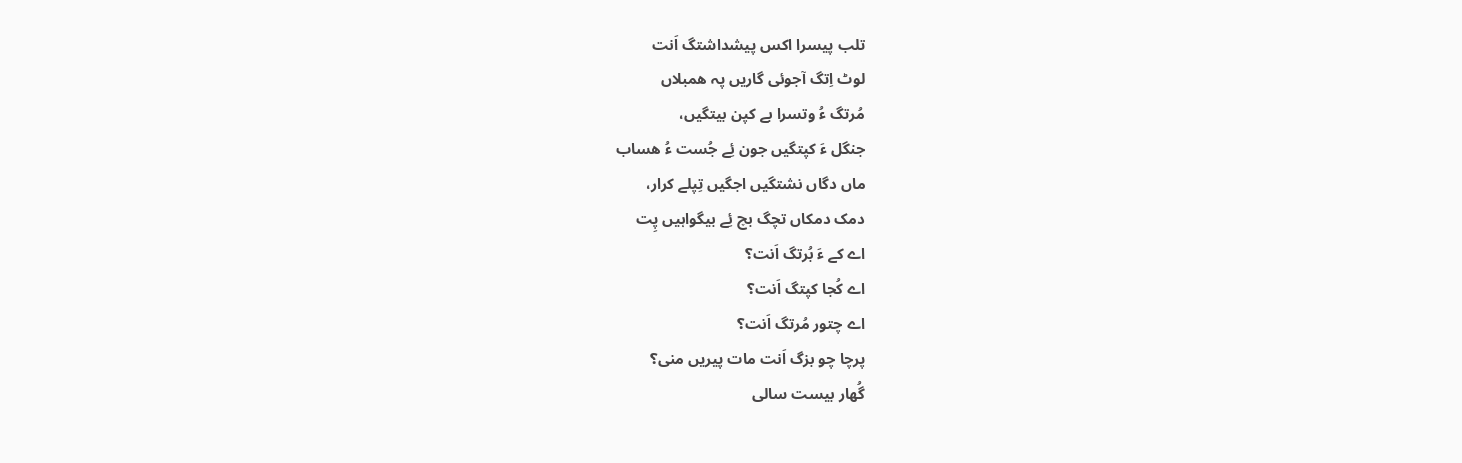تلب پیسرا اکس پیشداشتگ اَنت
لوٹ اِتگ آجوئی گاریں پہ ھمبلاں
مُرتگ ءُ وتسرا بے کپن بیتگیں،
جنگل ءَ کپتگیں جون ئِے جُست ءُ ھساب
ماں دگاں نشتگیں اجگیں تِپلے کرار،
دمک دمکاں تچگ بچ ئِے بیگواہیں پِت
اے کے ءَ بُرتگ اَنت؟
اے کُجا کپتگ اَنت؟
اے چتور مُرتگ اَنت؟
پرچا چو بزگ اَنت مات پیریں منی؟
گُھار بیست سالی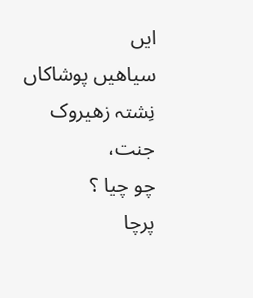ایں
سیاھیں پوشاکاں نِشتہ زھیروک جنت،
چو چیا ؟
پرچا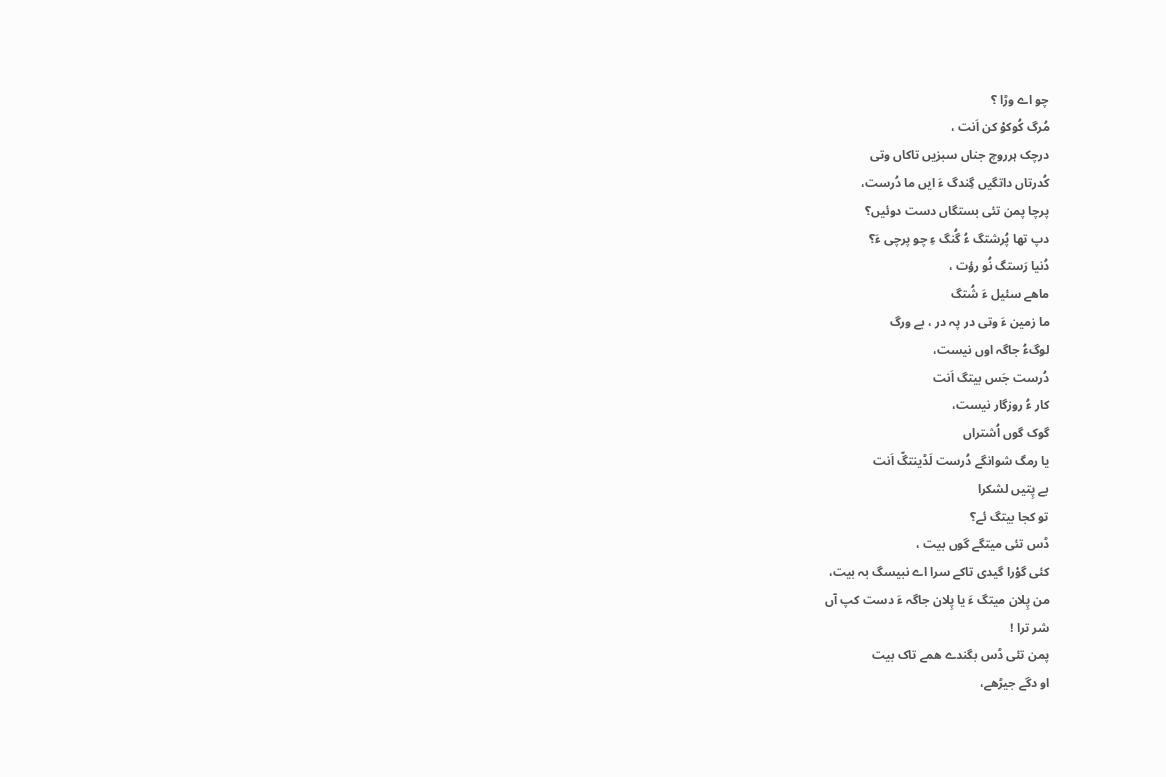چو اے وڑا ؟
مُرگ کُوکوْ کن اَنت ،
درچک ہرروچ جناں سبزیں تاکاں وتی
کُدرتاں داتگیں گِندگ ءَ ایں ما دُرست،
پرچا پمن تئی بستگاں دست دوئیں؟
دپ تھا پُرشتگ ءُ گُنگ ءِ چو پرچی ءَ؟
دُنیا رَستگ نُو رؤت ،
ماھے سئیل ءَ شُتگ
ما زمین ءَ وتی در پہ در ، بے ورگ
لوگءُ جاگہ اوں نیست،
دُرست جَس بیتگ اَنت
کار ءُ روزگار نیست،
گوک گوں اُشتراں
یا رمگ شوانگے دُرست لَڈینتگّ اَنت
بے پِتیں لشکرا
تو کجا بیتگ ئے؟
ڈس تئی میتگے گوں بیت ،
کئی گوْرا گیدی تاکے سرا اے نبیسگ بہ بیت،
من پِلان میتگ ءَ یا پِلان جاگہ ءَ دست کپ آں
شر ترا !
پمن تئی ڈس بگندے ھمے تاک بیت
او دگے جیڑھے،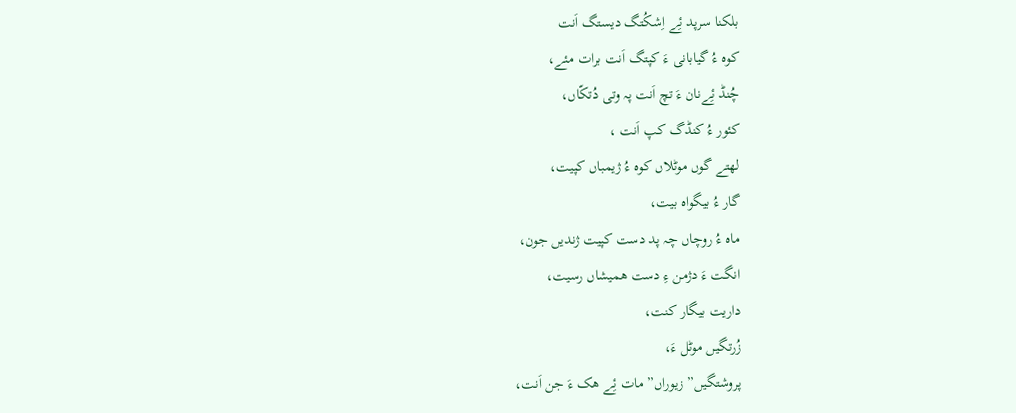بلکنا سرپد ئِے اِشکُتگ دیستگ اَنت
کوہ ءُ گیابانی ءَ کپتگ اَنت برات مئے،
چُنڈ ئِےنان ءَ تچ اَنت پہ وتی دُتکّاں،
کئور ءُ کنڈگ کپ اَنت ،
لھتے گوں موٹلاں کوہ ءُ ژیمباں کپیت،
گار ءُ بیگواہ بیت،
ماہ ءُ روچاں چہ پد دست کپیت ژندیں جون،
انگت ءَ دژمن ءِ دست ھمیشاں رسیت،
داریت بیگار کنت،
زُرتگیں موٹل ءَ،
پروشتگیں” زیوراں” مات ئِے ھک ءَ جن اَنت،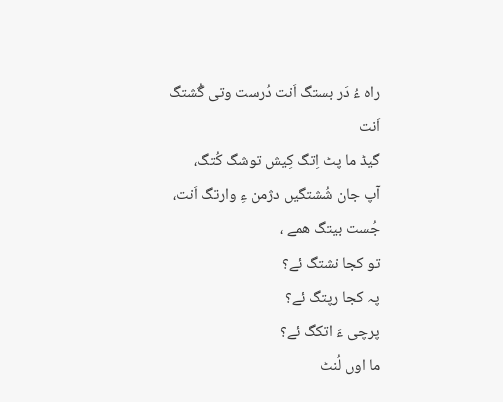راہ ءُ دَر بستگ اَنت دُرست وتی گُشتگ اَنت
گیڈ ما پٹ اِتگ کِیش توشگ کُتگ،
آپ جان شُشتگیں دژمن ءِ وارتگ اَنت،
جُست بیتگ ھمے ،
تو کجا نشتگ ئے؟
پہ کجا رپتگ ئے؟
پرچی ءَ اتکگ ئے؟
ما اوں لُنٹ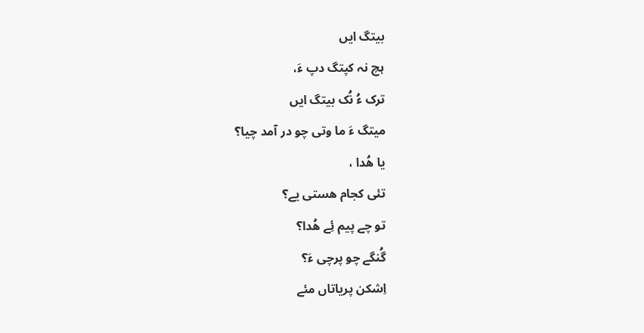بیتگ ایں
ہچ نہ کپتگ دپ ءَ،
ترک ءُ نُک بیتگ ایں
میتگ ءَ ما وتی چو در آمد چیا؟
یا ھُدا ،
تئی کجام ھستی یے؟
تو چے پیم ئِے ھُدا؟
گُنگے چو پرچی ءَ؟
اِشکن پریاتاں مئے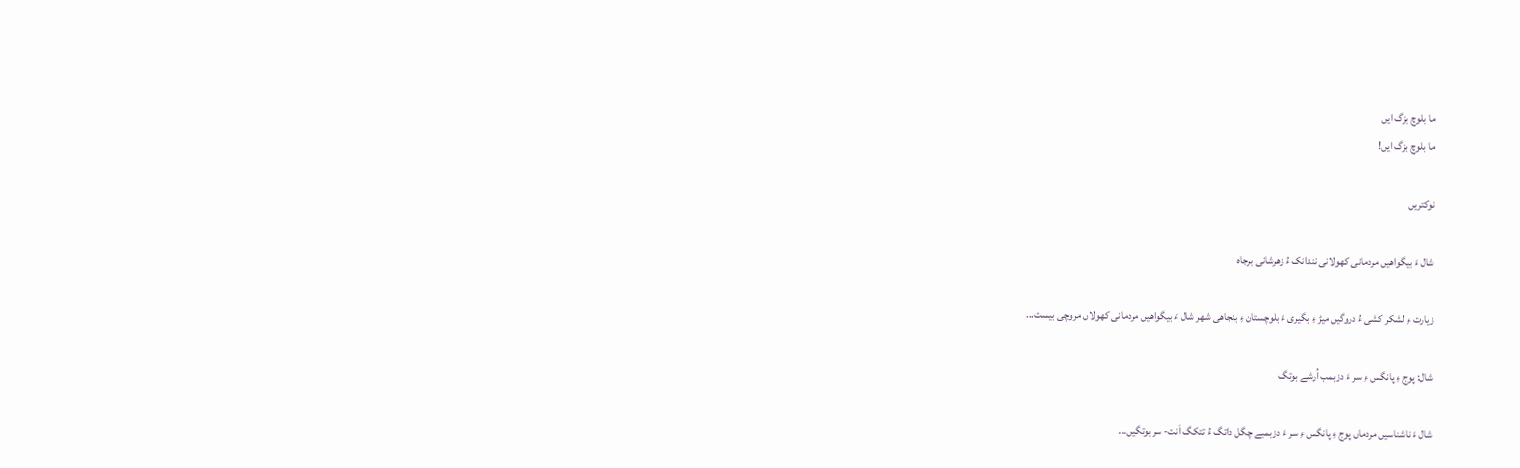ما بلوچ بزگ ایں
ما بلوچ بزگ ایں!

نوکتریں

شال ءَ بیگواھیں مردمانی کھولانی نندانک ءُ زھرشانی برجاہ

زیارت ءِ لشکر کشی ءُ دروگیں میڑ ءِ بگیری ءَ بلوچستان ءِ بنجاھی شھر شال ءَ بیگواھیں مردمانی کھولاں مروچی بیست...

شال: پوج ءِ پانگس ءِ سر ءَ دزبمب اُرشے بوتگ

شال ءَ ناشناسیں مردماں پوج ءِ پانگس ءِ سر ءَ دزبمبے چگل داتگ ءُ تتکگ اَنت- سربوتگیں...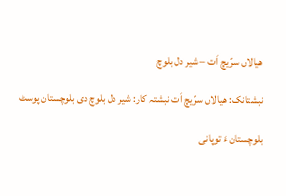ھیالاں سرّیچ اَت – شیر دل بلوچ

نبشتانک: ھیالاں سرّیچ اَت نبشتہ کار: شیر دل بلوچ دی بلوچستان پوسٹ

بلوچستان ءَ توپانی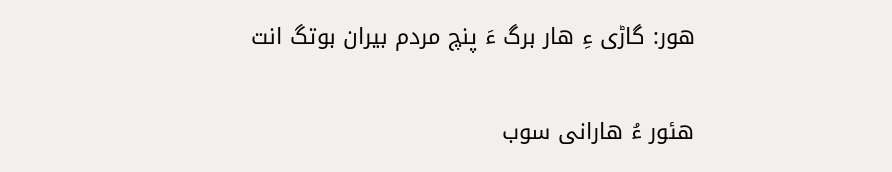ھور: گاڑی ءِ ھار برگ ءَ پنچ مردم بیران بوتگ انت

ھئور ءُ ھارانی سوب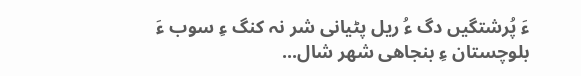ءَ پُرشتگیں دگ ءُ ریل پٹیانی شر نہ کنگ ءِ سوب ءَ بلوچستان ءِ بنجاھی شھر شال...